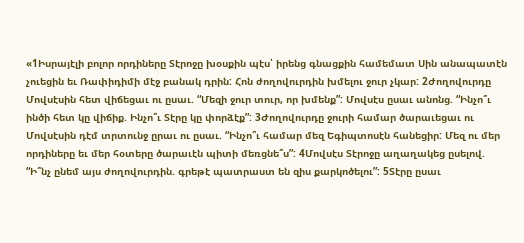«1Իսրայէլի բոլոր որդիները Տէրոջը խօսքին պէս՝ իրենց գնացքին համեմատ Սին անապատէն չուեցին եւ Ռափիդիմի մէջ բանակ դրին: Հոն ժողովուրդին խմելու ջուր չկար: 2Ժողովուրդը Մովսէսին հետ վիճեցաւ ու ըսաւ. “Մեզի ջուր տուր, որ խմենք”: Մովսէս ըսաւ անոնց. “Ինչո՞ւ ինծի հետ կը վիճիք. Ինչո՞ւ Տէրը կը փորձէք”: 3Ժողովուրդը ջուրի համար ծարաւեցաւ ու Մովսէսին դէմ տրտունջ ըրաւ ու ըսաւ. “Ինչո՞ւ համար մեզ Եգիպտոսէն հանեցիր: Մեզ ու մեր որդիները եւ մեր հօտերը ծարաւէն պիտի մեռցնե՞ս”: 4Մովսէս Տէրոջը աղաղակեց ըսելով. “Ի՞նչ ընեմ այս ժողովուրդին. գրեթէ պատրաստ են զիս քարկոծելու”: 5Տէրը ըսաւ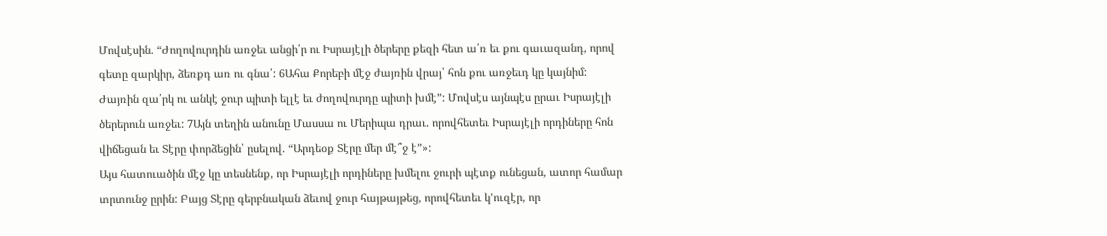Մովսէսին. “Ժողովուրդին առջեւ անցի՛ր ու Իսրայէլի ծերերը քեզի հետ ա՛ռ եւ քու գաւազանդ, որով գետը զարկիր, ձեռքդ առ ու գնա՛: 6Ահա Քորեբի մէջ ժայռին վրայ՝ հոն քու առջեւդ կը կայնիմ: Ժայռին զա՛րկ ու անկէ ջուր պիտի ելլէ եւ ժողովուրդը պիտի խմէ”: Մովսէս այնպէս ըրաւ Իսրայէլի ծերերուն առջեւ: 7Այն տեղին անունը Մասսա ու Մերիպա դրաւ. որովհետեւ Իսրայէլի որդիները հոն վիճեցան եւ Տէրը փորձեցին՝ ըսելով. “Արդեօք Տէրը մեր մէ՞ջ է”»:
Այս հատուածին մէջ կը տեսնենք, որ Իսրայէլի որդիները խմելու ջուրի պէտք ունեցան, ատոր համար տրտունջ ըրին: Բայց Տէրը գերբնական ձեւով ջուր հայթայթեց, որովհետեւ կ'ուզէր, որ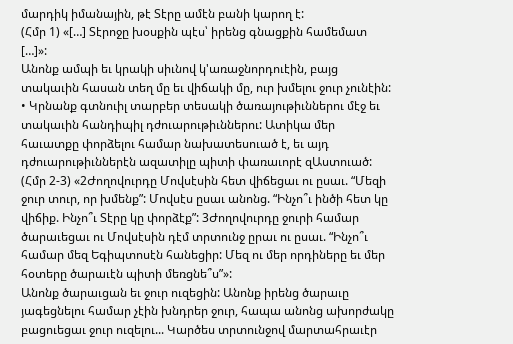մարդիկ իմանային, թէ Տէրը ամէն բանի կարող է:
(Հմր 1) «[…] Տէրոջը խօսքին պէս՝ իրենց գնացքին համեմատ […]»:
Անոնք ամպի եւ կրակի սիւնով կ'առաջնորդուէին, բայց տակաւին հասան տեղ մը եւ վիճակի մը, ուր խմելու ջուր չունէին:
• Կրնանք գտնուիլ տարբեր տեսակի ծառայութիւններու մէջ եւ տակաւին հանդիպիլ դժուարութիւններու: Ատիկա մեր հաւատքը փորձելու համար նախատեսուած է, եւ այդ դժուարութիւններէն ազատիլը պիտի փառաւորէ զԱստուած:
(Հմր 2-3) «2Ժողովուրդը Մովսէսին հետ վիճեցաւ ու ըսաւ. “Մեզի ջուր տուր, որ խմենք”: Մովսէս ըսաւ անոնց. “Ինչո՞ւ ինծի հետ կը վիճիք. Ինչո՞ւ Տէրը կը փորձէք”: 3Ժողովուրդը ջուրի համար ծարաւեցաւ ու Մովսէսին դէմ տրտունջ ըրաւ ու ըսաւ. “Ինչո՞ւ համար մեզ Եգիպտոսէն հանեցիր: Մեզ ու մեր որդիները եւ մեր հօտերը ծարաւէն պիտի մեռցնե՞ս”»:
Անոնք ծարաւցան եւ ջուր ուզեցին: Անոնք իրենց ծարաւը յագեցնելու համար չէին խնդրեր ջուր, հապա անոնց ախորժակը բացուեցաւ ջուր ուզելու... Կարծես տրտունջով մարտահրաւէր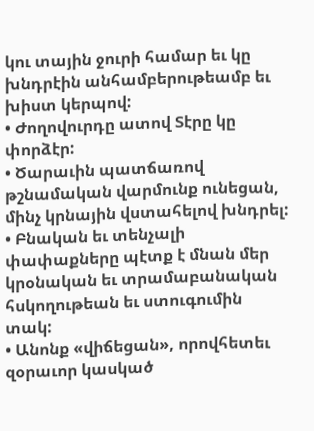կու տային ջուրի համար եւ կը խնդրէին անհամբերութեամբ եւ խիստ կերպով:
• Ժողովուրդը ատով Տէրը կը փորձէր:
• Ծարաւին պատճառով թշնամական վարմունք ունեցան, մինչ կրնային վստահելով խնդրել:
• Բնական եւ տենչալի փափաքները պէտք է մնան մեր կրօնական եւ տրամաբանական հսկողութեան եւ ստուգումին տակ:
• Անոնք «վիճեցան», որովհետեւ զօրաւոր կասկած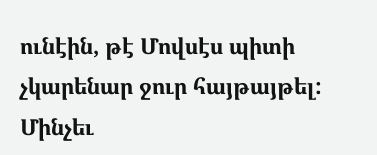ունէին, թէ Մովսէս պիտի չկարենար ջուր հայթայթել: Մինչեւ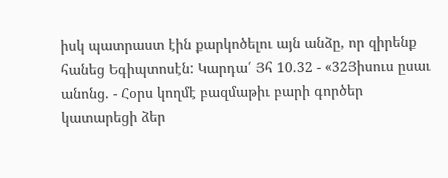իսկ պատրաստ էին քարկոծելու այն անձը, որ զիրենք հանեց Եգիպտոսէն: Կարդա՛ Յհ 10.32 - «32Յիսուս ըսաւ անոնց. - Հօրս կողմէ բազմաթիւ բարի գործեր կատարեցի ձեր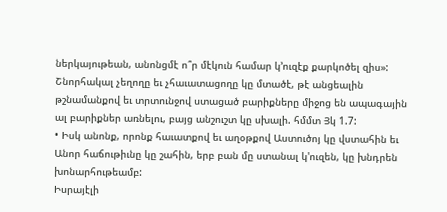ներկայութեան, անոնցմէ ո՞ր մէկուն համար կ’ուզէք քարկոծել զիս»:
Շնորհակալ չեղողը եւ չհաւատացողը կը մտածէ, թէ անցեալին թշնամանքով եւ տրտունջով ստացած բարիքները միջոց են ապագային ալ բարիքներ առնելու, բայց անշուշտ կը սխալի. հմմտ Յկ 1.7:
• Իսկ անոնք, որոնք հաւատքով եւ աղօթքով Աստուծոյ կը վստահին եւ Անոր հաճութիւնը կը շահին, երբ բան մը ստանալ կ'ուզեն, կը խնդրեն խոնարհութեամբ:
Իսրայէլի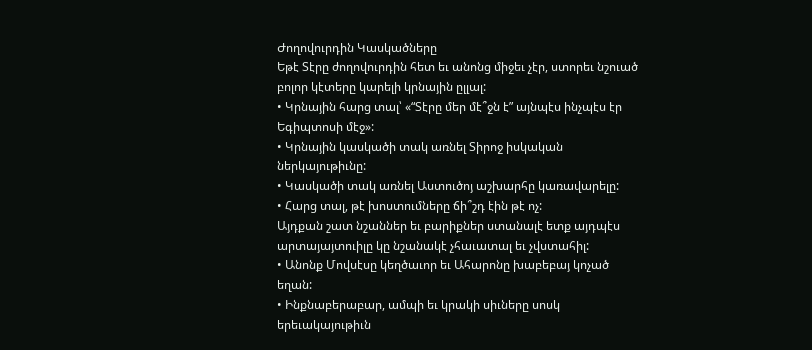Ժողովուրդին Կասկածները
Եթէ Տէրը ժողովուրդին հետ եւ անոնց միջեւ չէր, ստորեւ նշուած բոլոր կէտերը կարելի կրնային ըլլալ:
• Կրնային հարց տալ՝ «“Տէրը մեր մէ՞ջն է” այնպէս ինչպէս էր Եգիպտոսի մէջ»:
• Կրնային կասկածի տակ առնել Տիրոջ իսկական ներկայութիւնը:
• Կասկածի տակ առնել Աստուծոյ աշխարհը կառավարելը:
• Հարց տալ, թէ խոստումները ճի՞շդ էին թէ ոչ:
Այդքան շատ նշաններ եւ բարիքներ ստանալէ ետք այդպէս արտայայտուիլը կը նշանակէ չհաւատալ եւ չվստահիլ:
• Անոնք Մովսէսը կեղծաւոր եւ Ահարոնը խաբեբայ կոչած եղան:
• Ինքնաբերաբար, ամպի եւ կրակի սիւները սոսկ երեւակայութիւն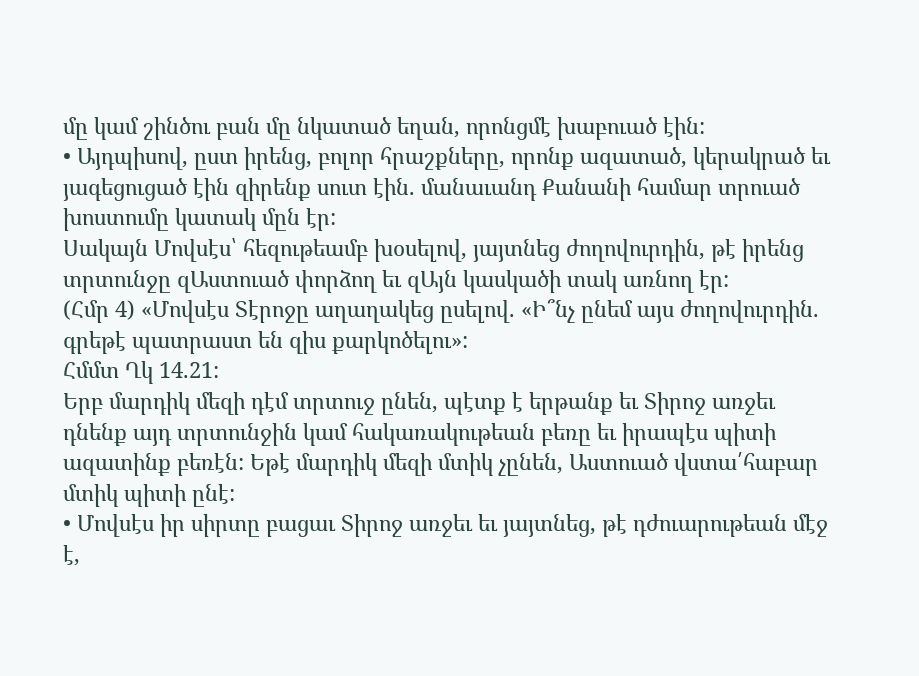մը կամ շինծու բան մը նկատած եղան, որոնցմէ խաբուած էին:
• Այդպիսով, ըստ իրենց, բոլոր հրաշքները, որոնք ազատած, կերակրած եւ յագեցուցած էին զիրենք սուտ էին. մանաւանդ Քանանի համար տրուած խոստումը կատակ մըն էր:
Սակայն Մովսէս՝ հեզութեամբ խօսելով, յայտնեց ժողովուրդին, թէ իրենց տրտունջը զԱստուած փորձող եւ զԱյն կասկածի տակ առնող էր:
(Հմր 4) «Մովսէս Տէրոջը աղաղակեց ըսելով. «Ի՞նչ ընեմ այս ժողովուրդին. գրեթէ պատրաստ են զիս քարկոծելու»:
Հմմտ Ղկ 14.21:
Երբ մարդիկ մեզի դէմ տրտուջ ընեն, պէտք է երթանք եւ Տիրոջ առջեւ դնենք այդ տրտունջին կամ հակառակութեան բեռը եւ իրապէս պիտի ազատինք բեռէն: Եթէ մարդիկ մեզի մտիկ չընեն, Աստուած վստա՛հաբար մտիկ պիտի ընէ:
• Մովսէս իր սիրտը բացաւ Տիրոջ առջեւ եւ յայտնեց, թէ դժուարութեան մէջ է,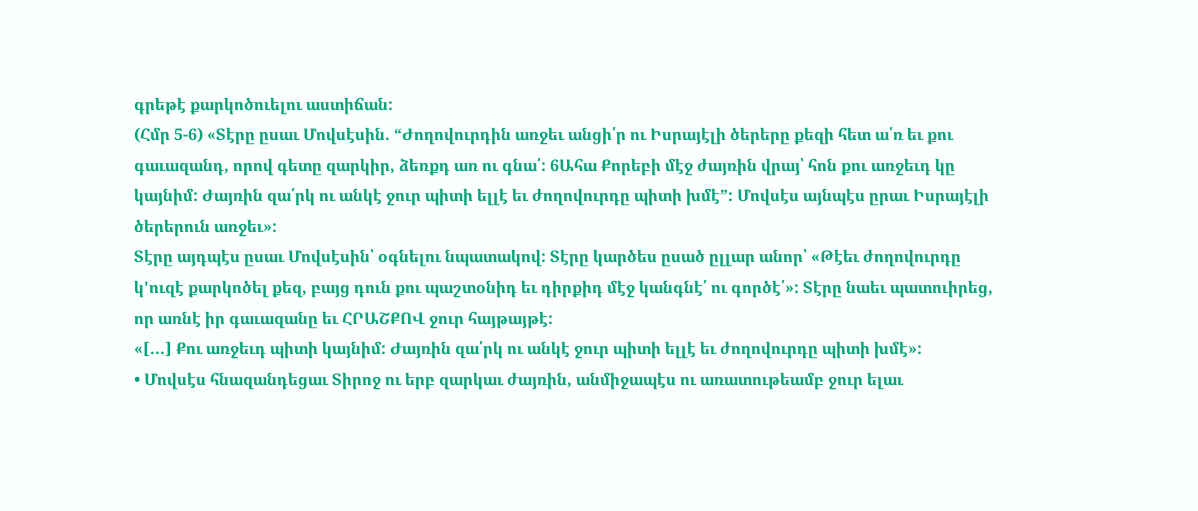գրեթէ քարկոծուելու աստիճան:
(Հմր 5-6) «Տէրը ըսաւ Մովսէսին. “Ժողովուրդին առջեւ անցի՛ր ու Իսրայէլի ծերերը քեզի հետ ա՛ռ եւ քու գաւազանդ, որով գետը զարկիր, ձեռքդ առ ու գնա՛: 6Ահա Քորեբի մէջ ժայռին վրայ՝ հոն քու առջեւդ կը կայնիմ: Ժայռին զա՛րկ ու անկէ ջուր պիտի ելլէ եւ ժողովուրդը պիտի խմէ”: Մովսէս այնպէս ըրաւ Իսրայէլի ծերերուն առջեւ»:
Տէրը այդպէս ըսաւ Մովսէսին՝ օգնելու նպատակով: Տէրը կարծես ըսած ըլլար անոր՝ «Թէեւ ժողովուրդը կ'ուզէ քարկոծել քեզ, բայց դուն քու պաշտօնիդ եւ դիրքիդ մէջ կանգնէ՛ ու գործէ՛»: Տէրը նաեւ պատուիրեց, որ առնէ իր գաւազանը եւ ՀՐԱՇՔՈՎ ջուր հայթայթէ:
«[...] Քու առջեւդ պիտի կայնիմ: Ժայռին զա՛րկ ու անկէ ջուր պիտի ելլէ եւ ժողովուրդը պիտի խմէ»:
• Մովսէս հնազանդեցաւ Տիրոջ ու երբ զարկաւ ժայռին, անմիջապէս ու առատութեամբ ջուր ելաւ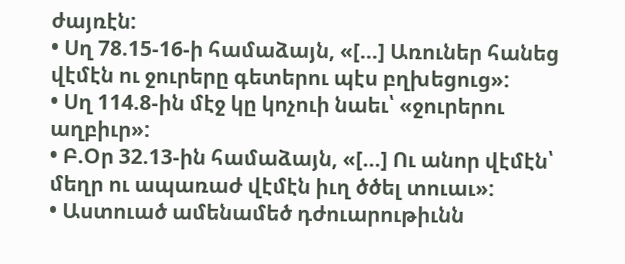ժայռէն:
• Սղ 78.15-16-ի համաձայն, «[…] Առուներ հանեց վէմէն ու ջուրերը գետերու պէս բղխեցուց»:
• Սղ 114.8-ին մէջ կը կոչուի նաեւ՝ «ջուրերու աղբիւր»:
• Բ.Օր 32.13-ին համաձայն, «[...] Ու անոր վէմէն՝ մեղր ու ապառաժ վէմէն իւղ ծծել տուաւ»:
• Աստուած ամենամեծ դժուարութիւնն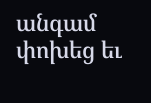անգամ փոխեց եւ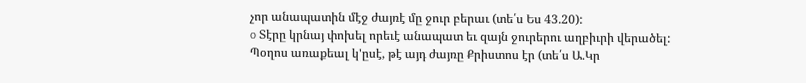չոր անապատին մէջ ժայռէ մը ջուր բերաւ (տե՛ս Ես 43.20):
o Տէրը կրնայ փոխել որեւէ անապատ եւ զայն ջուրերու աղբիւրի վերածել:
Պօղոս առաքեալ կ'ըսէ, թէ այդ ժայռը Քրիստոս էր (տե՛ս Ա.Կր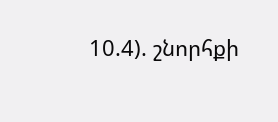10.4). շնորհքի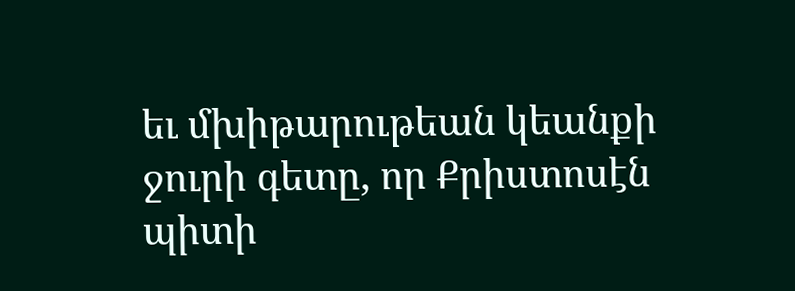եւ մխիթարութեան կեանքի ջուրի գետը, որ Քրիստոսէն պիտի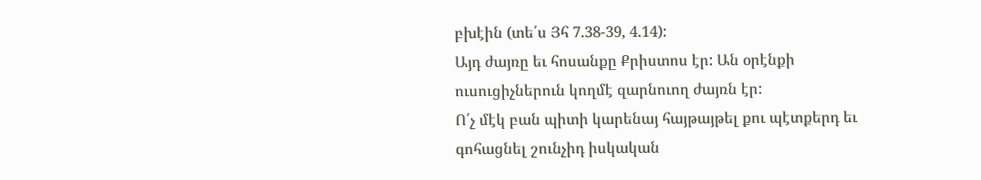բխէին (տե՛ս Յհ 7.38-39, 4.14):
Այդ ժայռը եւ հոսանքը Քրիստոս էր: Ան օրէնքի ուսուցիչներուն կողմէ զարնուող ժայռն էր:
Ո՛չ մէկ բան պիտի կարենայ հայթայթել քու պէտքերդ եւ գոհացնել շունչիդ իսկական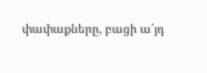փափաքները, բացի ա՛յդ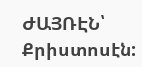ԺԱՅՌԷՆ՝ Քրիստոսէն: